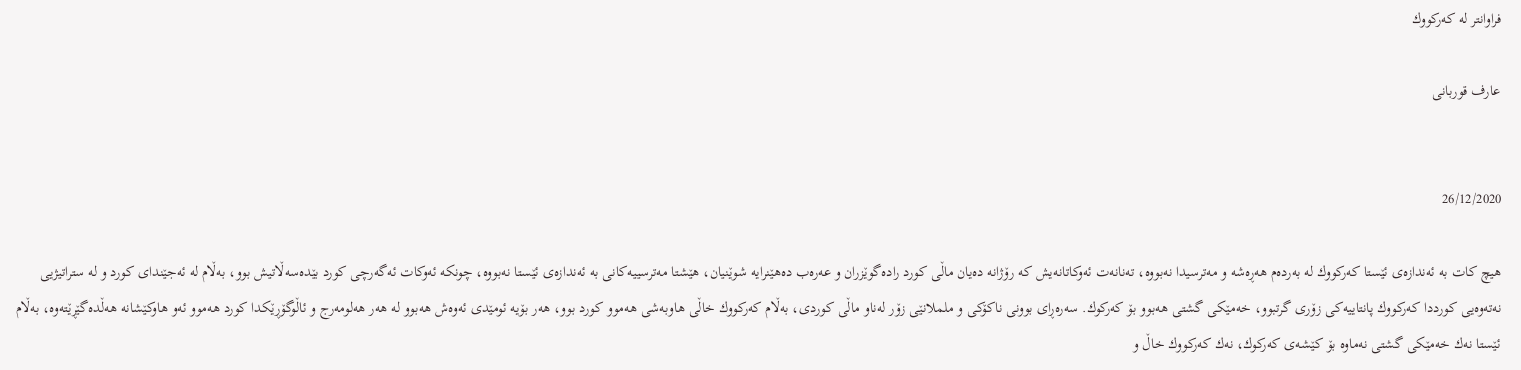فراوانتر له‌ كه‌ركووك

عارف قوربانى


26/12/2020

هیچ كات به‌ ئه‌ندازه‌ی ئێستا كه‌ركووك له‌ به‌رده‌م هه‌ڕه‌شه ‌و مه‌ترسیدا نه‌بووه‌، ته‌نانه‌ت ئه‌وكاتانه‌یش كه‌ رۆژانه‌ ده‌یان ماڵی كورد راده‌گوێزران و عه‌ره‌ب ده‌هێنرایه‌ شوێنیان، هێشتا مه‌ترسییه‌كانی به‌ ئه‌ندازه‌ی ئێستا نه‌بووه‌، چونكه‌ ئه‌وكات ئه‌گه‌رچی كورد بێده‌سه‌ڵاتیش بوو، به‌ڵام له‌ ئه‌جێندای كورد و له‌ ستراتیژیی نه‌ته‌وه‌یی كورددا كه‌ركووك پانتاییه‌كی زۆری گرتبوو، خه‌مێكی گشتی هه‌بوو بۆ كه‌ركوك. سه‌ره‌ڕای بوونی ناكۆكی و ململانێی زۆر له‌ناو ماڵی كوردی، به‌ڵام كه‌ركووك خاڵی هاوبه‌شی هه‌موو كورد بوو، هه‌ر بۆیه‌ ئومێدی ئه‌وه‌ش هه‌بوو له‌ هه‌ر هه‌لومه‌رج و ئاڵوگۆڕێكدا كورد هه‌موو ئه‌و هاوكێشانه‌ هه‌ڵده‌گێڕێته‌وه‌، به‌ڵام ئێستا نه‌ك خه‌مێكی گشتی نه‌ماوه‌ بۆ كێشه‌ی كه‌ركوك، نه‌ك كه‌ركووك خاڵ و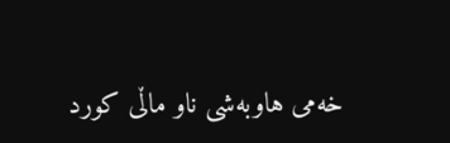خه‌می هاوبه‌شی ناو ماڵی كورد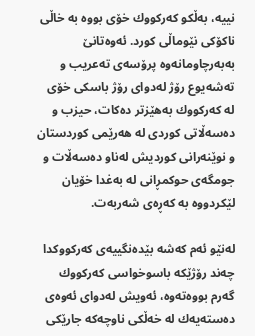نییه‌، به‌ڵكو كه‌ركووك خۆی بووه‌ به‌ خاڵی ناكۆكی نێوماڵی كورد. ئه‌وه‌تانێ‌ به‌به‌رچاومانه‌وه‌ پرۆسه‌ی ته‌عریب و ته‌شه‌یوع رۆژ له‌دوای رۆژ باسكی خۆی له‌ كه‌ركووك به‌هێزتر ده‌كات، حیزب و ده‌سه‌ڵاتی كوردی له‌ هه‌رێمی کوردستان و نوێنه‌رانی كوردیش له‌ناو ده‌سه‌ڵات و جومگه‌ی حوكمڕانی له‌ به‌غدا خۆیان لێكردووه‌ به‌ كه‌ڕه‌ی شه‌ربه‌ت.

له‌نێو ئه‌م كه‌شه‌ بێده‌نگییه‌ی كه‌ركووكدا چه‌ند رۆژێكه‌ باسوخواسی كه‌ركووك گه‌رم بووه‌ته‌وه‌، ئه‌ویش له‌دوای ئه‌وه‌ی ده‌سته‌یه‌ك له‌ خه‌ڵكی ناوچه‌كه‌ جارێكی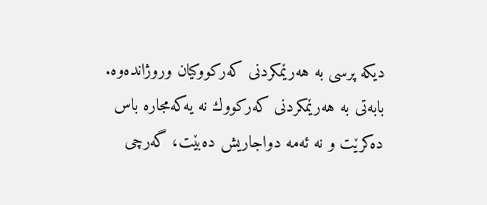دیکە پرسی به‌ هه‌رێمكردنی كه‌ركووكیان وروژانده‌وه‌. بابه‌تی به‌ هه‌رێمكردنی كه‌ركووك نه‌ یه‌كه‌مجاره‌ باس ده‌كرێت و نه‌ ئه‌مه‌ دواجاریش ده‌بێت، گه‌رچی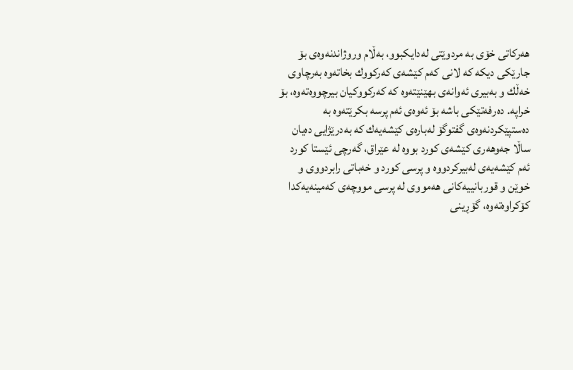هه‌ركاتی خۆی به‌ مردوێتی له‌دایكبوو، به‌ڵام وروژاندنه‌وه‌ی بۆ جارێكی دیکە كه‌ لانی كه‌م كێشه‌ی كه‌ركووك بخاته‌وه‌ به‌رچاوی خه‌ڵك و به‌بیری ئه‌وانه‌ی بهێنێته‌وه‌ كه‌ كه‌ركووكیان بیرچووەته‌وه‌، بۆ خراپه‌. ده‌رفه‌تێكی باشه‌ بۆ ئه‌وه‌ی ئه‌م پرسه‌ بكرێته‌وه‌ به‌ ده‌ستپێكردنه‌وه‌ی گفتوگۆ له‌باره‌ی كێشه‌یه‌ك كه‌ به‌درێژایی ده‌یان ساڵا جه‌وهه‌ری كێشه‌ی كورد بووه‌ له‌ عێراق، گه‌رچی ئێستا كورد ئه‌م كێشه‌یه‌ی له‌بیركردووه‌ و پرسی كورد و خه‌باتی رابردووی و خوێن و قوربانییه‌كانی هه‌مووی له‌ پرسی مووچه‌ی كه‌مینه‌یه‌كدا كۆكراوه‌ته‌وه‌، گۆڕینی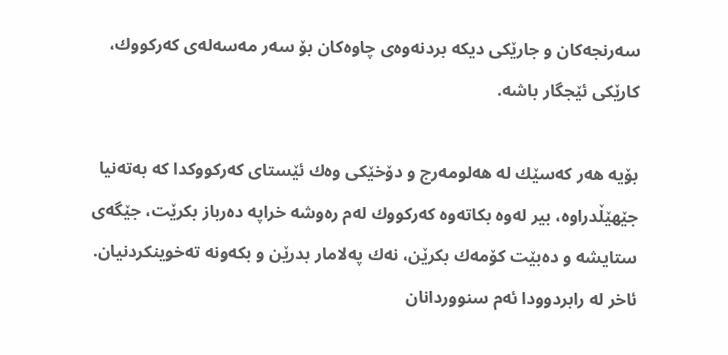سه‌رنجه‌كان و جارێكی دیکە بردنه‌وه‌ی چاوه‌كان بۆ سه‌ر مه‌سه‌له‌ی كه‌ركووك، كارێكی ئێجگار باشه‌.

بۆیه‌ هه‌ر كه‌سێك له‌ هه‌لومه‌رج و دۆخێكی وه‌ك ئێستای كه‌ركووكدا كه‌ به‌ته‌نیا جێهێڵدراوه‌، بیر له‌وه‌ بكاته‌وه‌ كه‌ركووك له‌م ره‌وشه‌ خراپه‌ ده‌رباز بكرێت، جێگه‌ی ستایشه‌ و ده‌بێت كۆمه‌ك بكرێن، نه‌ك په‌لامار بدرێن و بكه‌ونه‌ ته‌خوینكردنیان. ئاخر له‌ رابردوودا ئه‌م سنووردانان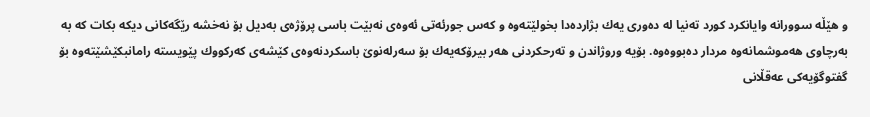و هێڵه‌ سوورانه‌ وایانكرد كورد ته‌نیا له‌ ده‌وری یه‌ك بژارده‌دا بخولێته‌وه‌ و كه‌س جورئه‌تی ئه‌وه‌ی نه‌بێت باسی پرۆژه‌ی به‌دیل بۆ نه‌خشه‌ رێگەكانی دیکە بكات كه‌ به‌ به‌رچاوی هه‌موشمانه‌وه‌ مردار ده‌بووه‌وه‌. بۆیه‌ وروژاندن و ته‌رحكردنی هه‌ر بیرۆكه‌یه‌ك بۆ سه‌رله‌نوێ‌ باسكردنه‌وه‌ی كێشه‌ی كه‌ركووك پێویسته‌ رامانبكێشێته‌وه‌ بۆ گفتوگۆیه‌كی عه‌قڵانی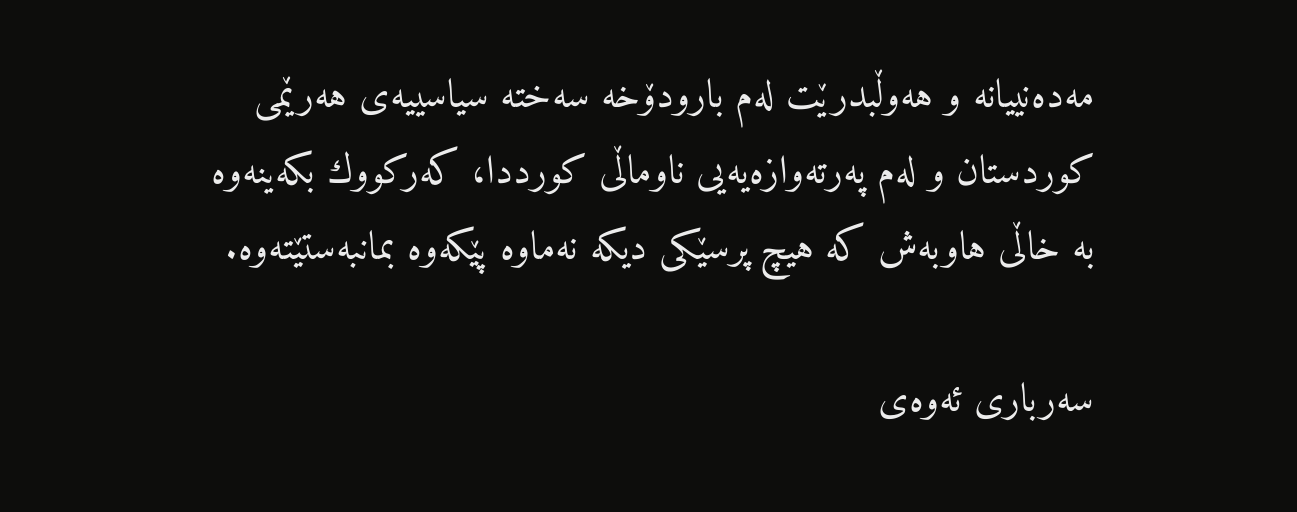مه‌ده‌نییانه‌ و‌ هه‌وڵبدرێت له‌م بارودۆخه‌ سه‌خته‌ سیاسییه‌ی هه‌رێمی كوردستان و له‌م په‌رته‌وازه‌یه‌یی ناوماڵی كورددا، كه‌ركووك بكه‌ینه‌وه‌ به‌ خاڵی هاوبه‌ش كه‌ هیچ پرسێكی دیکە نه‌ماوه‌ پێكه‌وه‌ بمانبه‌ستێته‌وه‌.

سه‌رباری ئه‌وه‌ی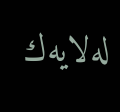له‌لایه‌ك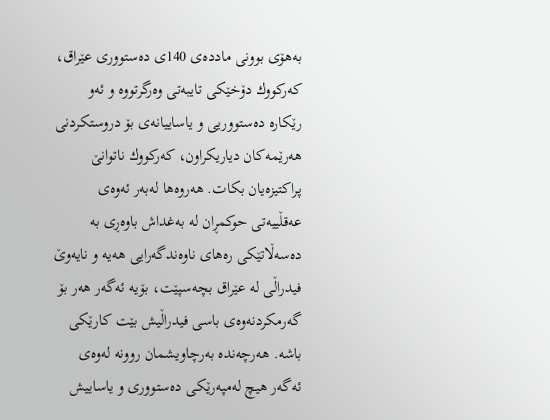به‌هۆی بوونی مادده‌ی 140ی ده‌ستووری عێراق، كه‌ركووك دۆخێكی تایبه‌تی وه‌رگرتووه ‌و ئه‌و رێكاره‌ ده‌ستووریی و یاساییانه‌ی بۆ دروستكردنی هه‌رێمه‌كان دیاریكراون، كه‌ركووك ناتوانێ‌ پراكتیزه‌یان بكات. هه‌روه‌ها له‌به‌ر ئه‌وه‌ی عه‌قڵییه‌تی حوكمڕان له‌ به‌غداش باوه‌ڕی به‌ ده‌سه‌ڵاتێكی ره‌های ناوه‌ندگه‌رایی هه‌یه ‌و نایه‌وێ‌ فیدراڵی له‌ عێراق بچه‌سپێت، بۆیه‌ ئه‌گه‌ر هه‌ر بۆ گه‌رمكردنه‌وه‌ی باسی فیدراڵیش بێت كارێكی باشه‌. هه‌رچه‌نده‌ به‌رچاویشمان روونه‌ له‌وه‌ی ئه‌گه‌ر هیچ له‌مپه‌رێكی ده‌ستووری و یاساییش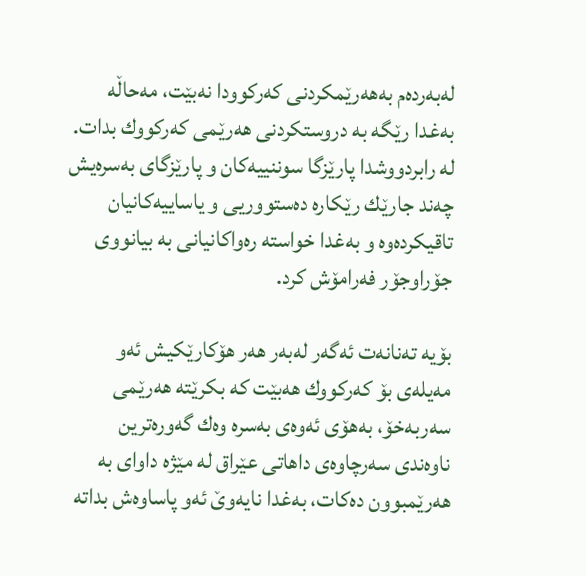له‌به‌رده‌م به‌هه‌رێمكردنی كه‌ركوودا نه‌بێت، مه‌حاڵه‌ به‌غدا رێگه‌ به‌ دروستكردنی هه‌رێمی كه‌ركووك بدات. له‌ رابردووشدا پارێزگا سوننییه‌كان و پارێزگای به‌سره‌یش چه‌ند جارێك رێكاره‌ ده‌ستووریی و یاساییه‌كانیان تاقیكرده‌وه ‌و به‌غدا خواسته‌ ره‌واكانیانی به‌ بیانووی جۆراوجۆر فه‌رامۆش كرد.

بۆیه‌ ته‌نانه‌ت ئه‌گه‌ر له‌به‌ر هه‌ر هۆكارێكیش ئه‌و مه‌یله‌ی بۆ كه‌ركووك هه‌بێت كه‌ بكرێته‌ هه‌رێمی سه‌ربه‌خۆ، به‌هۆی ئه‌وه‌ی به‌سره‌ وه‌ك گه‌وره‌ترین ناوه‌ندی سه‌رچاوه‌ی داهاتی عێراق له‌ مێژه‌ داوای به‌ هه‌رێمبوون ده‌كات، به‌غدا نایه‌وێ‌ ئه‌و پاساوه‌ش بداته‌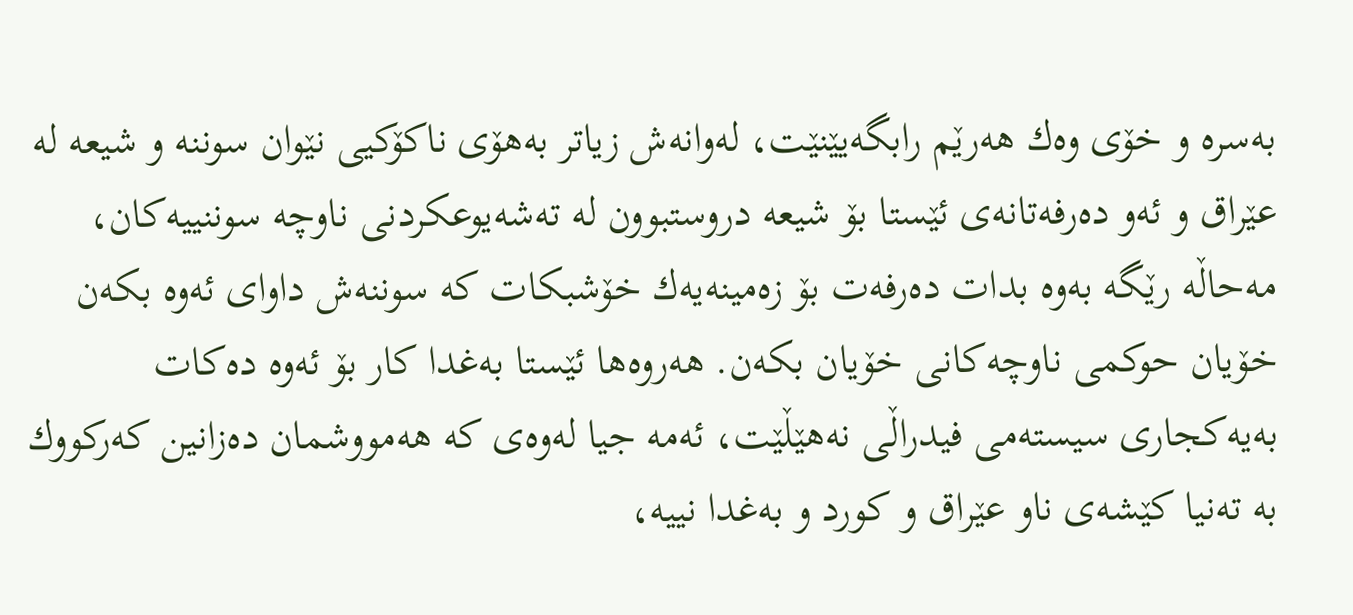به‌سره‌ و خۆی وه‌ك هه‌رێم رابگه‌یێنێت، له‌وانه‌ش زیاتر به‌هۆی ناكۆكیی نێوان سوننه‌ و شیعه‌ له‌ عێراق و ئه‌و ده‌رفه‌تانه‌ی ئێستا بۆ شیعه‌ دروستبوون له‌ ته‌شه‌یوعكردنی ناوچه‌ سوننییه‌كان، مه‌حاڵه‌ رێگه‌ به‌وه‌ بدات ده‌رفه‌ت بۆ زه‌مینه‌یه‌ك خۆشبكات كه‌ سوننه‌ش داوای ئه‌وه‌ بكه‌ن خۆیان حوكمی ناوچه‌كانی خۆیان بكه‌ن. هه‌روه‌ها ئێستا به‌غدا كار بۆ ئه‌وه‌ ده‌كات به‌یه‌كجاری سیسته‌می فیدراڵی نه‌هێڵێت، ئه‌مه‌ جیا له‌وه‌ی كه‌ هه‌مووشمان ده‌زانین كه‌ركووك به‌ ته‌نیا كێشه‌ی ناو عێراق و كورد و به‌غدا نییه‌،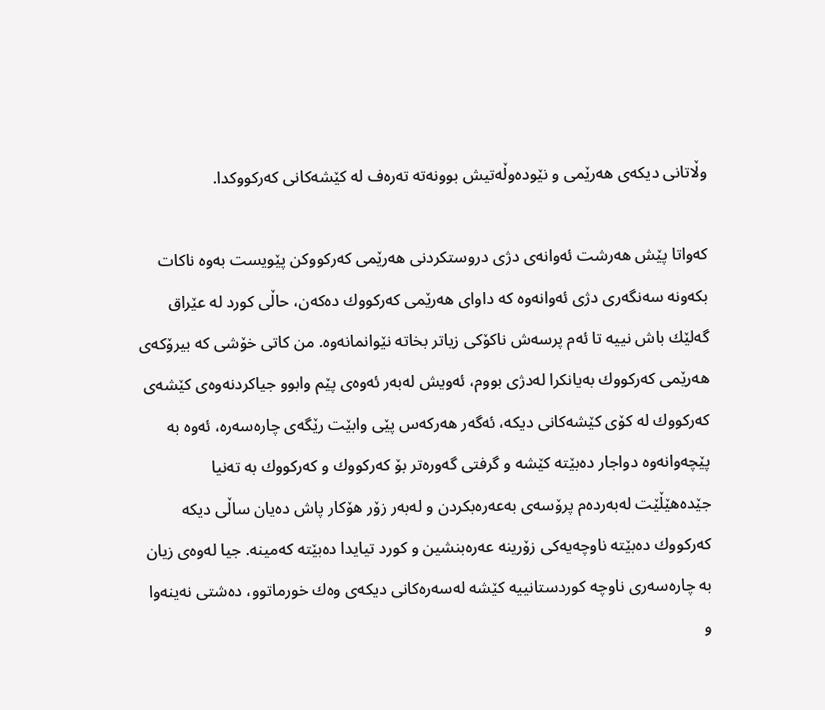وڵاتانی دیکەی هه‌رێمی و نێوده‌وڵه‌تیش بوونه‌ته‌ ته‌ره‌ف له‌ كێشه‌كانی كه‌ركووكدا.

كه‌واتا پێش هه‌رشت ئه‌وانه‌ی دژی دروستكردنی هه‌رێمی كه‌ركووكن پێویست به‌وه‌ ناكات بكه‌ونه‌ سه‌نگه‌ری دژی ئه‌وانه‌وه‌ كه‌ داوای هه‌رێمی كه‌ركووك ده‌كه‌ن، حاڵی كورد له‌ عێراق گه‌لێك باش نییه‌ تا ئه‌م پرسه‌ش ناكۆكی زیاتر بخاته‌ نێوانمانه‌وه‌. من كاتی خۆشی كه‌ بیرۆكه‌ی هه‌رێمی كه‌ركووك بەیانکرا له‌دژی بووم، ئه‌ویش له‌به‌ر ئه‌وه‌ی پێم وابوو جیاكردنه‌وه‌ی كێشه‌ی كه‌ركووك له‌ كۆی كێشه‌كانی دیکە، ئه‌گه‌ر هه‌ركه‌س پێی وابێت رێگه‌ی چاره‌سه‌ره‌، ئه‌وه‌ به‌ پێچه‌وانه‌وه‌ دواجار ده‌بێته‌ كێشه‌ و گرفتی گه‌وره‌تر بۆ كه‌ركووك و كه‌ركووك به‌ ته‌نیا جێده‌هێڵێت له‌به‌رده‌م پرۆسه‌ی به‌عه‌ره‌بكردن و له‌به‌ر زۆر هۆكار پاش ده‌یان ساڵی دیکە كه‌ركووك ده‌بێته‌ ناوچه‌یه‌كی زۆرینه‌ عه‌ره‌بنشین و كورد تیایدا ده‌بێته‌ كه‌مینه‌. جیا له‌وه‌ی زیان به ‌چاره‌سه‌ری ناوچه‌ كوردستانییه‌ كێشه‌ له‌سه‌ره‌كانی دیکەی وه‌ك خورماتوو، ده‌شتی نه‌ینه‌وا و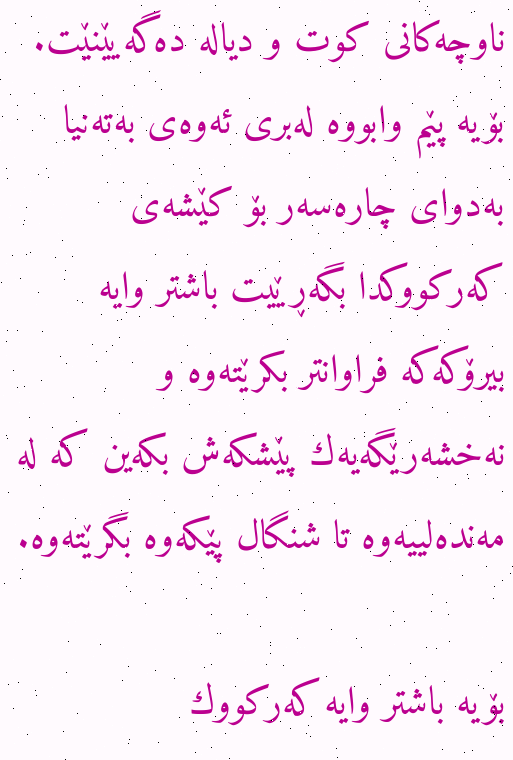ناوچه‌كانی كوت و دیاله‌ ده‌گه‌یێنێت. بۆیه‌ پێم وابووه‌ له‌بری ئه‌وه‌ی به‌ته‌نیا به‌دوای چاره‌سه‌ر بۆ كێشه‌ی كه‌ركووكدا بگه‌ڕێیت باشتر وایه‌ بیرۆكه‌كه‌ فراوانتر بكرێته‌وه‌ و نه‌خشه‌رێگەیه‌ك پێشكه‌ش بكه‌ین كه‌ له‌ مه‌نده‌لییه‌وه‌ تا شنگال پێكه‌وه‌ بگرێته‌وه‌.

بۆیه‌ باشتر وایه‌ كه‌ركووك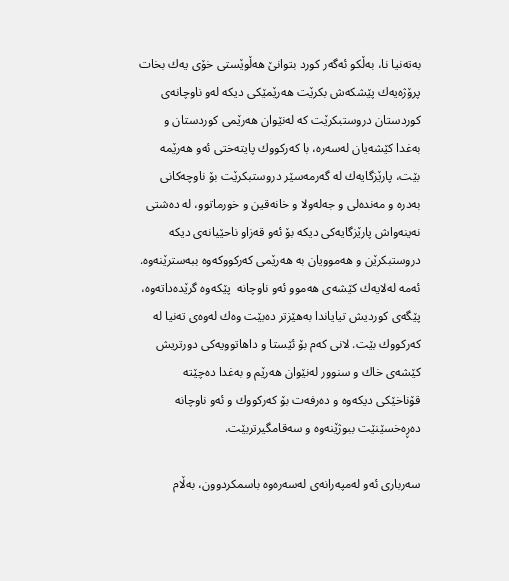به‌ته‌نیا نا، به‌ڵكو ئه‌گه‌ر كورد بتوانێ‌ هه‌ڵوێستی خۆی یه‌ك بخات پرۆژه‌یه‌ك پێشكه‌ش بكرێت هه‌رێمێكی دیکە له‌و ناوچانه‌ی كوردستان دروستبكرێت كه‌ له‌نێوان هه‌رێمی کوردستان و به‌غدا كێشه‌یان له‌سه‌ره‌، با كه‌ركووك پایته‌ختی ئه‌و هه‌رێمه‌ بێت، پارێزگایه‌ك له‌ گه‌رمه‌سێر دروستبكرێت بۆ ناوچه‌كانی به‌دره ‌و مه‌نده‌لی و جه‌له‌ولا و خانه‌قین و خورماتوو، له‌ ده‌شتی نه‌ینه‌واش پارێزگایه‌كی دیکە بۆ ئه‌و قه‌زاو ناحێیانه‌ی دیکە دروستبكرێن و هه‌موویان به‌ هه‌رێمی كه‌ركووكه‌وه‌ ببه‌سترێنه‌وه‌. ئه‌مه‌ له‌لایه‌ك كێشه‌ی هه‌موو ئه‌و ناوچانه‌  پێكه‌وه‌ گرێده‌داته‌وه‌، پێگه‌ی كوردیش تیایاندا به‌هێزتر ده‌بێت وه‌ك له‌وه‌ی ته‌نیا له‌ كه‌ركووك بێت. لانی كه‌م بۆ ئێستا و داهاتوویه‌كی دورتریش كێشه‌ی خاك و سنوور له‌نێوان هه‌رێم و به‌غدا ده‌چێته‌ قۆناخێكی دیکەوە‌ و ده‌رفه‌ت بۆ كه‌ركووك و ئه‌و ناوچانه‌ ده‌ڕه‌خسێنێت ببوژێنه‌وه‌ و سه‌قامگیرتربێت.

سه‌رباری ئه‌و له‌مپه‌رانه‌ی له‌سه‌ره‌وه‌ باسمكردوون، به‌ڵام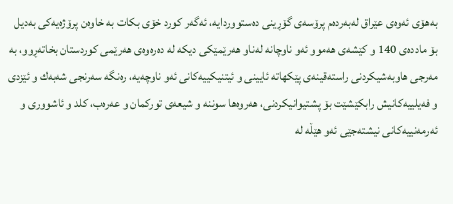به‌هۆی ئه‌وه‌ی عێراق له‌به‌رده‌م پرۆسه‌ی گۆڕینی ده‌ستووردایه‌، ئه‌گه‌ر كورد خۆی بكات به‌ خاوه‌ن پرۆژه‌یه‌كی به‌دیل بۆ مادده‌ی 140 و‌ كێشه‌ی هه‌موو ئه‌و ناوچانه‌ له‌ناو هه‌رێمێكی دیکە له‌ ده‌ره‌وه‌ی هه‌رێمی كوردستان بخاته‌ڕوو، به‌ مه‌رجی هاوبه‌شیكردنی راسته‌قینه‌ی پێكهاته‌ ئایینی و ئیتنیكییه‌كانی ئه‌و ناوچه‌یه‌، ره‌نگه‌ سه‌رنجی شه‌به‌ك و ئێزدی و فه‌یلییه‌كانیش رابكێشێت بۆ پشتیوانیكردنی، هه‌روه‌ها سوننه‌ و شیعه‌ی توركمان و عه‌ره‌ب، كلد و ئاشووری و ئه‌رمه‌نییه‌كانی نیشته‌جێی ئه‌و هێڵه‌ له‌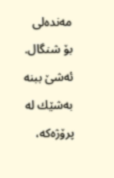مه‌نده‌لی بۆ شنگال. ئه‌شێ‌ ببنه‌ به‌شێك له‌ پرۆژه‌كه‌،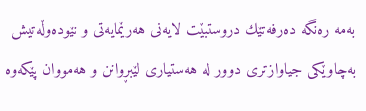به‌مه‌ ره‌نگه‌ ده‌رفه‌تێك دروستبێت لایەنی هەرێمایەتی و نێوده‌وڵه‌تیش به‌چاوێكی جیاوازتری دوور له‌ هه‌ستیاری لێبڕوانن و هه‌مووان پێكه‌وه‌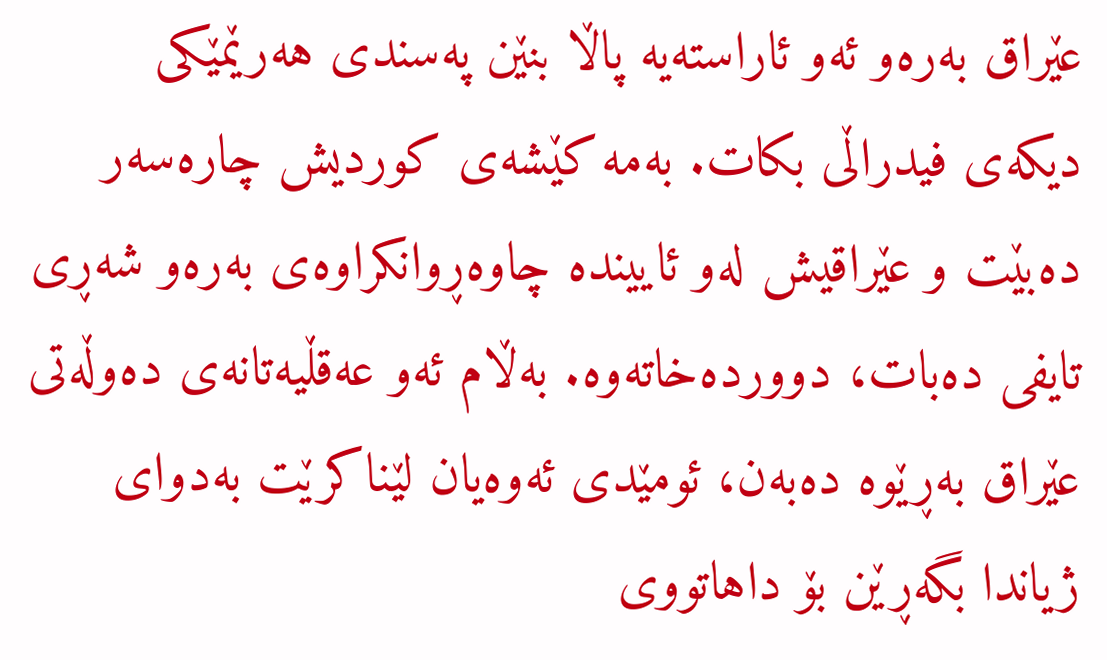عێراق به‌ره‌و ئه‌و ئاراسته‌یه‌ پاڵا بنێن په‌سندی هه‌رێمێكی دیکەی فیدراڵی بكات. به‌مە كێشه‌ی كوردیش چاره‌سه‌ر ده‌بێت و عێراقیش له‌و ئایینده‌ چاوه‌ڕوانكراوه‌ی به‌ره‌و شه‌ڕی تایفی ده‌بات، دوورده‌خاته‌وه‌. به‌ڵام ئه‌و عه‌قڵیه‌تانه‌ی ده‌وڵه‌تی عێراق به‌ڕێوه‌ ده‌به‌ن، ئومێدی ئه‌وه‌یان لێناكرێت به‌دوای ژیاندا بگه‌ڕێن بۆ داهاتووی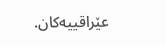عێراقییه‌كان.